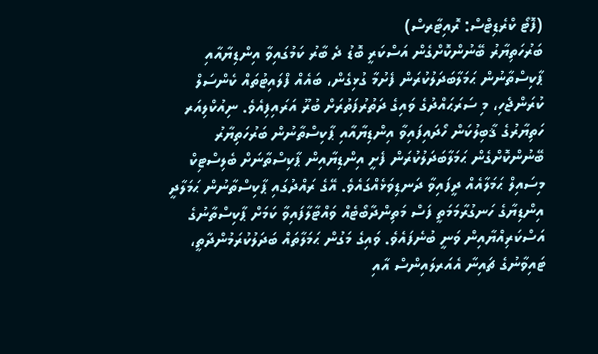(ފޮޓޯ ކްރެޑިޓްސް: ރޮއިޓާރސް)
ބަރުހަތިޔާރު ބޭނުންކޮށްގެން އަސްކަރީ ބޮޑު ދެ ބާރު ކަމުގައިވާ އިންޑިޔާއާއި ޕާކިސްތާނުން ޙަމަލާބަދަލުކުރަން ފެށުމާ ގުޅިގެން، ބައެއް ފްލައިޓުތައް ކެންސަލް ކުރަންޖެހި، މި ސަރަޙައްދުގެ ވައިގެ ދަތުރުފަތުރަށް ބުރޫ އަރައިފިއެވެ. ނިއުކްލިއަރ ހަތިޔާރުގެ ޤާބިލުކަން ހޯދައިފައިވާ އިންޑިޔާއާއި ޕާކިސްތާނުން ބަރުހަތިޔާރު ބޭނުންކޮށްގެން ޙަމަލާބަދަލުކުރަން ފެށީ އިންޑިޔާއިން ޕާކިސްތާނަށް ބެލިސްޓިކް މިސައިލް ޙަމަލާއެއް ދީފައިވާ ދަނޑިވަޅެއްގައެވެ. އޭގެ ރައްދުގައި ޕާކިސްތާނުން ޙަމަލާދީ އިންޑިޔާގެ ހަނގުރާމަމަތީ ފަސް މަތިންދާބޯޓެއް ވައްޓާލާފައިވާ ކަމަށް ޕާކިސްތާނުގެ އަސްކަރިއްޔާއިން ވަނީ ބުނެފައެވެ. ވައިގެ މަގުން ޙަމަލާތައް ބަދަލުކުރަމުންދާތީ، ޓައިވާނުގެ ޗައިނާ އެއަރލައިންސް އާއި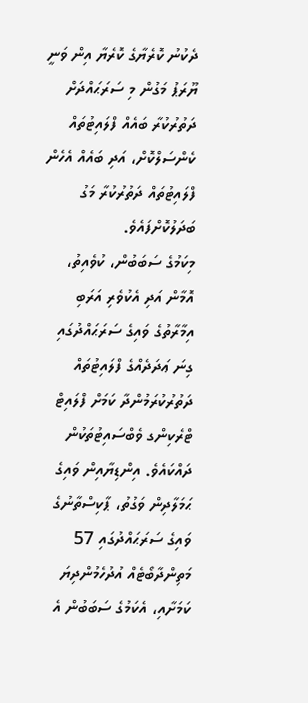ދެކުނު ކޮރެޔާގެ ކޮރެޔާ އިން ވަނީ ޔޫރަޕު މަގުން މި ސަރަޙައްދަށް ދަތުރުކުރާ ބައެއް ފްލައިޓުތައް ކެންސަލްކޮށް، އަދި ބައެއް އެހެން ފްލައިޓުތައް ދަތުރުކުރާ މަގު ބަދަލުކޮށްފައެވެ.
މިކަމުގެ ސަބަބުން، ކުވެއިތު، އޮމާން އަދި އެކުވެރި އަރަބި އިމާރާތުގެ ވައިގެ ސަރަޙައްދުގައި ގިނަ ޢަދަދެއްގެ ފްލައިޓުތައް ދަތުރުކުރަމުންދާ ކަމަށް ފްލައިޓް ޓްރެކިންގ ވެބްސައިޓުތަކުން ދައްކައެވެ. އިންޑިޔާއިން ވައިގެ ޙަމަލާދިން ވަގުތު، ޕާކިސްތާނުގެ ވައިގެ ސަރަޙައްދުގައި 57 މަތިންދާބޯޓެއް އުދުހެމުންދިޔަ ކަމަށާއި، އެކަމުގެ ސަބަބުން އެ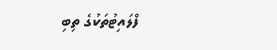ފްލައިޓުތަކުގެ ތިބި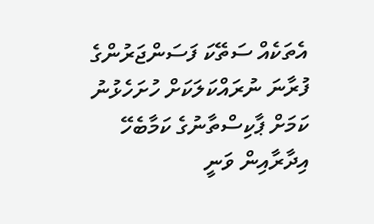އެތަކެއް ސަތޭކަ ފަސަންޖަރުންގެ ފުރާނަ ނުރައްކަލަކަށް ހުށަހެޅުނު ކަމަށް ޕާކިސްތާނުގެ ކަމާބެހޭ އިދާރާއިން ވަނީ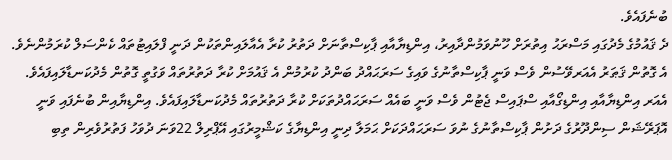ބުނެފައެވެ.
ދެ ޤައުމުގެ މެދުގައި މަސްރަޙު އިތުރަށް ހޫނުވަމުންދާއިރު، އިންޑިޔާއާއި ޕާކިސްތާނަށް ދަތުރު ކުރާ އެއާލައިންތަކުން ދަނީ ފްލައިޓުތައް ކެންސަލް ކުރަމުންނެވެ. އެ ގޮތުން ޤަޠަރު އެއަރވޭސުން ވެސް ވަނީ ޕާކިސްތާނުގެ ވައިގެ ސަރަޙައްދު ބަންދު ކުރުމުން އެ ޤައުމަށް ކުރާ ދަތުރުތައް ވަގުތީ ގޮތުން މެދުކަނޑާލައިފައެވެ. އެއަރ އިންޑިޔާއާއި އިންޑިގޯއާއި ސްޕައިސް ޖެޓުން ވެސް ވަނީ ބައެއް ސަރަޙައްދުތަކަށް ކުރާ ދަތުރުތައް މެދުކަނޑާލައިފައެވެ. އިންޑިޔާއިން ބުނެފައި ވަނީ އޮޕަރޭޝަން ސިންދޫރުގެ ދަށުން ޕާކިސްތާނުގެ ނުވަ ސަރަޙައްދަކަށް ޙަމަލާ ދިނީ އިންޑިޔާގެ ކަޝްމީރުގައި އޭޕްރިލް 22ވަނަ ދުވަހު ފަތުރުވެރިން ތިބި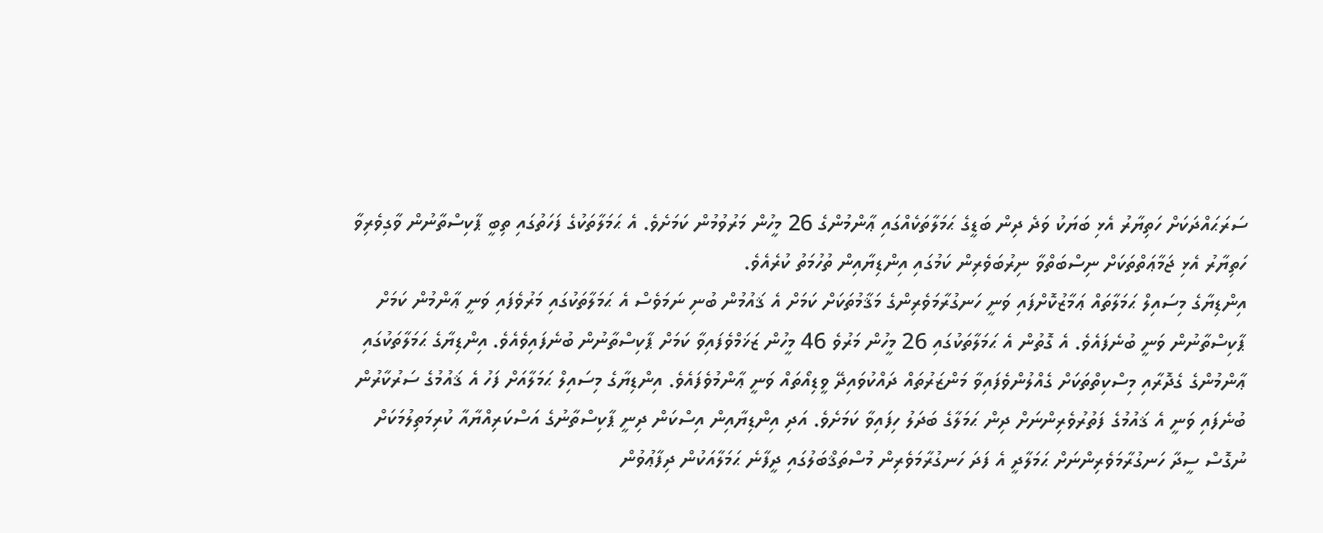ސަރަޙައްދަކަށް ހަތިޔާރު އެޅި ބަޔަކު ވަދެ ދިން ބަޑީގެ ޙަމަލާތަކެއްގައި ޢާންމުންގެ 26 މީހުން މަރުވުމުން ކަމަށެވެ. އެ ޙަމަލާތަކުގެ ފަހަތުގައި ތިބީ ޕާކިސްތާނުން ވާގިވެރިވާ ހަތިޔާރު އެޅި ޖަމާޢަތްތަކަށް ނިސްބަތްވާ ނިރުބަވެރިން ކަމުގައި އިންޑިޔާއިން ތުހުމަތު ކުރެއެވެ.
އިންޑިޔާގެ މިސައިލް ޙަމަލާތައް ޢަމާޒުކޮށްފައި ވަނީ ހަނގުރާމަވެރިންގެ މަޤާމުތަކަށް ކަމަށް އެ ޤައުމުން ބުނި ނަމަވެސް އެ ޙަމަލާތަކުގައި މަރުވެފައި ވަނީ ޢާންމުން ކަމަށް ޕާކިސްތާނުން ވަނީ ބުނެފައެވެ. އެ ގޮތުން އެ ޙަމަލާތަކުގައި 26 މީހުން މަރުވެ 46 މީހުން ޒަޚަމްވެފައިވާ ކަމަށް ޕާކިސްތާނުން ބުނެފައިވެއެވެ. އިންޑިޔާގެ ޙަމަލާތަކުގައި ޢާންމުންގެ ގެދޮރާއި މިސްކިތްތަކަށް ގެއްލުންވެފައިވާ މަންޒަރުތައް ދައްކުވައިދޭ ވީޑިއޯތައް ވަނީ ޢާންމުވެފައެވެ. އިންޑިޔާގެ މިސައިލް ޙަމަލާއަށް ފަހު އެ ޤައުމުގެ ސަރުކާރުން ބުނެފައި ވަނީ އެ ޤައުމުގެ ފަތުރުވެރިންނަށް ދިން ޙަމަލާގެ ބަދަލު ހިފައިވާ ކަމަށެވެ. އަދި އިންޑިޔާއިން އިސްކަން ދިނީ ޕާކިސްތާނުގެ އަސްކަރިއްޔާއާ ކުރިމަތިލުމަކަށް ނުގޮސް ސީދާ ހަނގުރާމަވެރިންނަށް ޙަމަލާދީ އެ ފަދަ ހަނގުރާމަވެރިން މުސްތަޤްބަލުގައި ދީފާނެ ޙަމަލާއަކުން ދިފާޢުވުން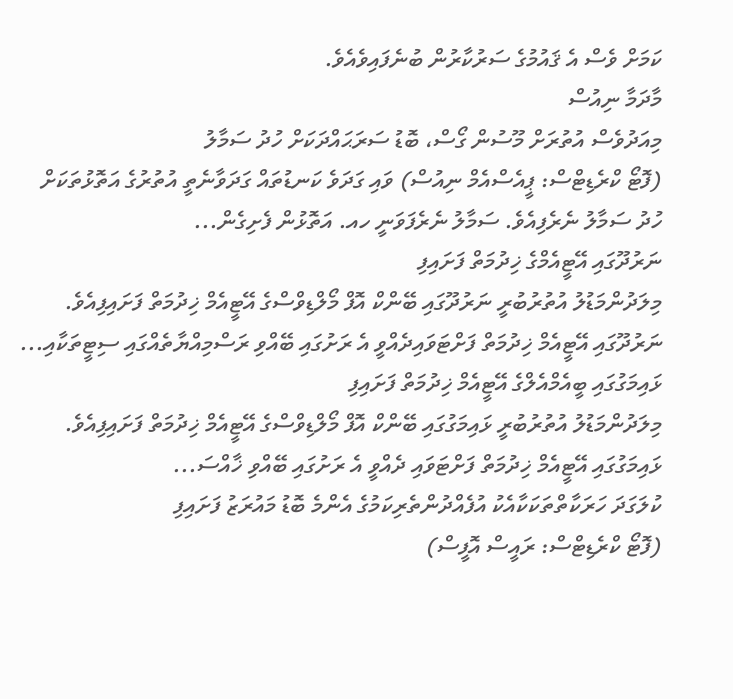ކަމަށް ވެސް އެ ޤައުމުގެ ސަރުކާރުން ބުނެފައިވެއެވެ.
މާދަމާ ނިއުސް
މިއަދުވެސް އުތުރަށް މޫސުން ގޯސް، ބޮޑު ސަރަޙައްދަކަށް ހުދު ސަމާލު
(ފޮޓޯ ކްރެޑިޓްސް: ޕީއެސްއެމް ނިއުސް) ވައި ގަދަވެ ކަނޑުތައް ގަދަވާނެތީ އުތުރުގެ އަތޮޅުތަކަށް ހުދު ސަމާލު ނެރެފިއެވެ. ސަމާލު ނެރެފަވަނީ ހއ. އަތޮޅުން ފެށިގެން...
ނަރުދޫގައި އޭޓީއެމްގެ ޚިދުމަތް ފަށައިފި
މިލަދުންމަޑުލު އުތުރުބުރީ ނަރުދޫގައި ބޭންކް އޮފް މޯލްޑިވްސްގެ އޭޓީއެމް ޚިދުމަތް ފަށައިފިއެވެ. ނަރުދޫގައި އޭޓީއެމް ޚިދުމަތް ފަށްޓަވައިދެއްވީ އެ ރަށުގައި ބޭއްވި ރަސްމިއްޔާތެއްގައި ސިޓީތަކާއި...
ޅައިމަގުގައި ބީއެމްއެލްގެ އޭޓީއެމް ޚިދުމަތް ފަށައިފި
މިލަދުންމަޑުލު އުތުރުބުރީ ޅައިމަގުގައި ބޭންކް އޮފް މޯލްޑިވްސްގެ އޭޓީއެމް ޚިދުމަތް ފަށައިފިއެވެ. ޅައިމަގުގައި އޭޓީއެމް ޚިދުމަތް ފަށްޓަވައި ދެއްވީ އެ ރަށުގައި ބޭއްވި ޚާއްސަ...
ކުލަގަދަ ހަރަކާތްތަކަކާއެކު އުފެއްދުންތެރިކަމުގެ އެންމެ ބޮޑު މައުރަޒު ފަށައިފި
(ފޮޓޯ ކްރެޑިޓްސް: ރައީސް އޮފީސް)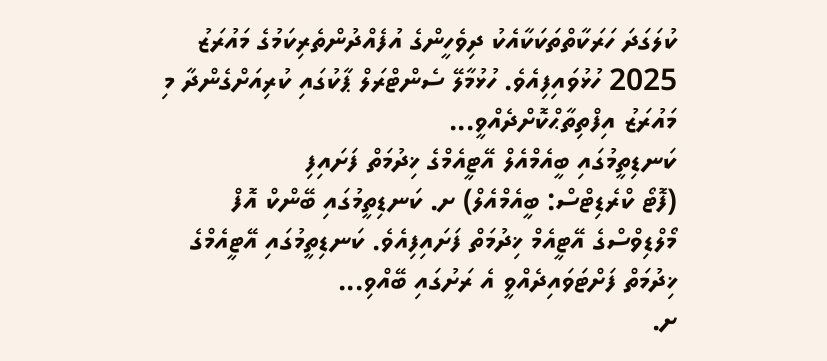ކުލަގަދަ ހަރަކާތްތަކަކާއެކު ދިވެހީންގެ އުފެއްދުންތެރިކަމުގެ މައުރަޒު 2025 ހުޅުވައިފިއެވެ. ހުޅުމާލޭ ސެންޓްރަލް ޕާކުގައި ކުރިއަށްގެންދާ މި މައުރަޒު އިފްތިތާޙްކޮށްދެއްވީ...
ކަނޑިތީމުގައި ބީއެމްއެލް އޭޓީއެމްގެ ޚިދުމަތް ފަށައިފި
(ފޮޓޯ ކްރެޑިޓްސް: ބީއެމްއެލް) ށ. ކަނޑިތީމުގައި ބޭންކް އޮފް މޯލްޑިވްސްގެ އޭޓީއެމް ޚިދުމަތް ފަށައިފިއެވެ. ކަނޑިތީމުގައި އޭޓީއެމްގެ ޚިދުމަތް ފަށްޓަވައިދެއްވީ އެ ރަށުގައި ބޭއްވި...
ށ.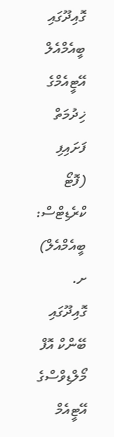ގޮއިދޫގައި ބީއެމްއެލް އޭޓީއެމްގެ ޚިދުމަތް ފަށައިފި
(ފޮޓޯ ކްރެޑިޓްސް: ބީއެމްއެލް) ށ. ގޮއިދޫގައި ބޭންކް އޮފް މޯލްޑިވްސްގެ އޭޓީއެމް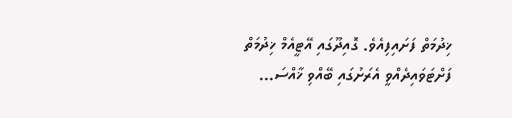ޚިދުމަތް ފަށައިފިއެވެ. ގޮއިދޫގައި އޭޓީއެމް ޚިދުމަތް ފަށްޓަވައިދެއްވީ އެރަށުގައި ބޭއްވި ޚާއްސަ...